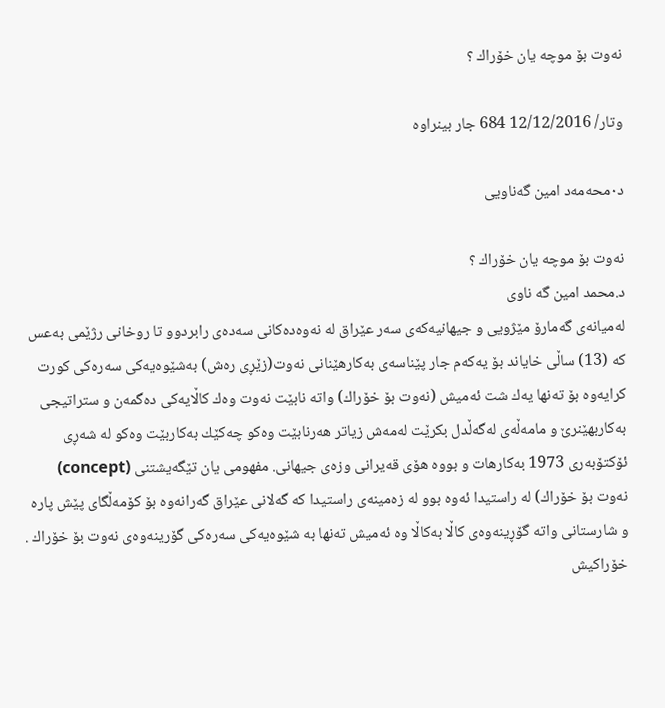نه‌وت بۆ موچه‌ یان خۆراك ؟

وتار/ 12/12/2016 684 جار بینراوە

د٠محه‌مه‌د امين گه‌ناویی

نه‌وت بۆ موچه‌ یان خۆراك ؟
د.محمد امين گه ناوى
له‌میانه‌ی گه‌مارۆ مێژویی و جیهانیه‌كه‌ی سه‌ر عێراق له‌ نه‌وه‌ده‌كانی سه‌ده‌ی رابردوو تا روخانی رژێمی به‌عس كه‌ (13) ساڵی خایاند بۆ یه‌كه‌م جار پێناسه‌ی به‌كارهێنانی نه‌وت(زێڕی ره‌ش) به‌شێوه‌یه‌كی سه‌ره‌كی كورت كرایه‌وه‌ بۆ ته‌نها یه‌ك شت ئه‌میش (نه‌وت بۆ خۆراك) واته‌ نابێت نه‌وت وه‌ك كاڵایه‌كی ده‌گمه‌ن و ستراتیجی به‌كاربهێنرێ و مامه‌ڵه‌ی له‌گه‌ڵدل بكرێت له‌مه‌ش زیاتر هه‌رنابێت وه‌كو چه‌كێك به‌كاربێت وه‌كو له‌ شه‌ڕی ئۆكتۆبه‌ری 1973 به‌كارهات و بووه‌ هۆی قه‌یرانی وزه‌ی جیهانی. مفهومی یان تێگه‌یشتنی (concept) نه‌وت بۆ خۆراك) له‌ راستیدا ئه‌وه‌ بوو له‌ زه‌مینه‌ی راستیدا كه‌ گه‌لانی عێراق گه‌رانه‌وه‌ بۆ كۆمه‌ڵگای پێش پاره‌ و شارستانی واته‌ گۆڕینه‌وه‌ی كاڵا به‌كاڵا وه‌ ئه‌میش ته‌نها به‌ شێوه‌یه‌كی سه‌ره‌كی گۆرینه‌وه‌ی‌ نه‌وت بۆ خۆراك . خۆراكیش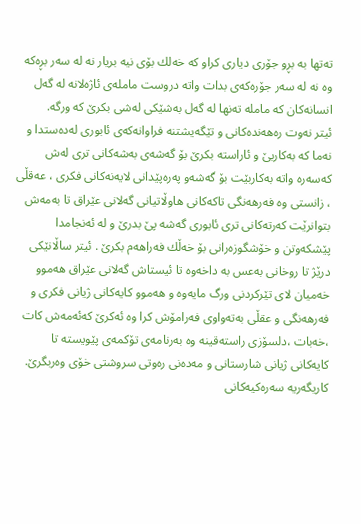ته‌تها به‌ بڕو جۆری‌ دیاری‌ كراو كه‌ خه‌لك بۆی‌ نیه‌ بریار نه‌ له‌ سه‌ر بڕه‌كه‌ وه‌ نه‌ له‌ سه‌ر جۆره‌كه‌ی‌ بدات واته‌ دروست مامله‌ی‌ ئاژه‌لانه‌ له‌ گه‌ل انسانه‌كان كه‌ مامله‌ ته‌نها له‌ گه‌ل به‌شێكی‌ له‌شی‌ بكرێ كه‌ ورگه‌.
ئیتر نه‌وت ره‌هه‌نده‌كانی‌ و تێگه‌یشتنه‌ فراوانه‌كه‌ی ئابوری له‌ده‌ستدا و نه‌ما كه‌ به‌كاربێ و ئاراسته‌ بكرێ بۆ گه‌شه‌ی به‌شه‌كانی تری له‌ش كه‌سه‌ره‌ واته‌ به‌كاربێت بۆ گه‌شه‌و په‌ره‌پێدانی‌ لایه‌نه‌كانی‌ فكری‌ ، عه‌قڵی‌ ، زانستی‌ وه‌ فه‌رهه‌نگی تاكه‌كانی هاوڵاتیانی گه‌لانی عێراق تا به‌مه‌ش بتوانرێت كه‌رته‌كانی تری ئابوری گه‌شه‌ پێ بدرێ و له‌ ئه‌نجامدا پێشكه‌وتن و خۆشگوزه‌رانی بۆ خه‌ڵك فه‌راهه‌م بكرێ . ئیتر ساڵانێكی درێژ تا روخانی به‌عس به‌ داخه‌وه‌ تا ئیستاش گه‌لانی عێراق هه‌موو خه‌میان لای تێركردنی ورگ مایه‌وه‌ و هه‌موو كایه‌كانی ژیانی فكری و فه‌رهه‌نگی و عقڵی به‌ته‌واوی فه‌رامۆش كرا وه‌ ئه‌كرێ كه‌ئه‌مه‌ش كات ،خه‌بات ،دلسۆزی‌ راسته‌قینه‌ وه‌ به‌رنامه‌ی تۆكمه‌ی پێویسته‌ تا كایه‌كانی ژیانی شارستانی و مه‌ده‌نی ره‌وتی‌ سروشتی خۆی وه‌ربگرێ.
كاریگه‌ریه‌ سه‌ره‌كیه‌كانی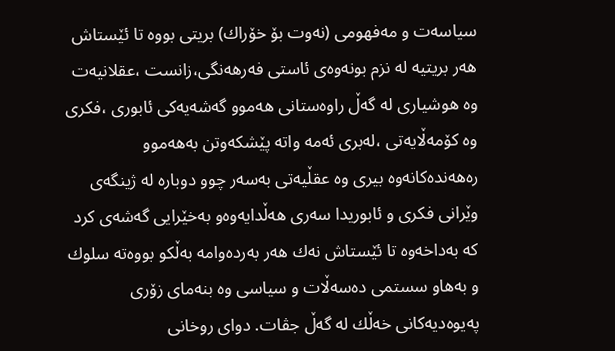سیاسه‌ت و مه‌فهومی (نه‌وت بۆ خۆراك) بریتی بووه‌ تا ئێستاش هه‌ر بریتیه‌ له‌ نزم بونه‌وه‌ی ئاستی فه‌رهه‌نگی،زانست ،عقلانیه‌ت وه‌ هوشیاری‌ له‌ گه‌ڵ راوه‌ستانی هه‌موو گه‌شه‌یه‌كی ئابوری ،فكری وه‌ كۆمه‌ڵایه‌تی ،له‌بری ئه‌مه‌ واته‌ پێشكه‌وتن به‌هه‌موو ره‌هه‌نده‌كانه‌وه‌ بیری وه‌ عقڵیه‌تی به‌سه‌ر چوو دوباره‌ له‌ ژینگه‌ی وێرانی فكری و ئابوریدا سه‌ری هه‌ڵدایه‌وه‌و به‌خێرایی گه‌شه‌ی كرد كه‌ به‌داخه‌وه‌ تا ئێستاش نه‌ك هه‌ر به‌رده‌وامه‌ به‌ڵكو بووه‌ته‌ سلوك و به‌هاو سستمی ده‌سه‌ڵات و سیاسی وه‌ بنه‌مای‌ زۆری‌ په‌یوه‌دیه‌كانی‌ خه‌ڵك له‌ گه‌ڵ جڤات. دوای روخانی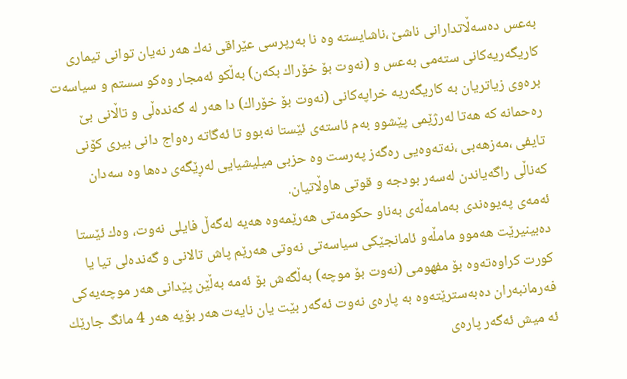به‌عس ده‌سه‌ڵاتدارانی ناشێ ،ناشایسته‌ وه‌ نا به‌رپرسی عێراقی نه‌ك هه‌ر نه‌یان توانی تیماری كاریگه‌ریه‌كانی سته‌می‌ به‌عس و (نه‌وت بۆ خۆراك بكه‌ن) به‌ڵكو ئه‌مجار وه‌كو سستم و سیاسه‌ت بره‌وی زیاتریان به‌ كاریگه‌ریه‌ خراپه‌كانی (نه‌وت بۆ خۆراك) دا هه‌ر له‌ گه‌نده‌ڵی و تاڵانی بێ ره‌حمانه‌ كه‌ هه‌تا له‌رژێمی پێشوو به‌م ئاسته‌ی ئێستا نه‌بوو تا ئه‌گاته‌ ره‌واج دانی بیری كۆنی تایفی ،مه‌زهه‌بی ،نه‌ته‌وه‌یی ره‌گه‌ز په‌رست وه‌ حزبی میلیشیایی له‌ڕێگه‌ی ده‌ها وه‌ سه‌دان كه‌ناڵی راگه‌یاندن له‌سه‌ر بودجه‌ و قوتی هاوڵاتیان.
ئه‌مه‌ی په‌یوه‌ندی به‌مامه‌ڵه‌ی به‌ناو حكومه‌تی هه‌رێمه‌وه‌ هه‌یه‌ له‌گه‌ڵ فایلی نه‌وت، وه‌ك ئێستا ده‌بینیرێت هه‌موو مامڵه‌و ئامانجێكی سیاسه‌تی نه‌وتی هه‌رێم پاش تالانی‌ و گه‌نده‌لی‌ تیا یا كورت كراوه‌ته‌وه‌ بۆ مفهومی‌ (نه‌وت بۆ موچه‌) به‌ڵگه‌ش بۆ ئه‌مه‌ به‌ڵێن پێدانی هه‌ر موچه‌یه‌كی فه‌رمانبه‌ران ده‌به‌سترێته‌وه‌ به‌ پاره‌ی نه‌وت ئه‌گه‌ر بێت یان نایه‌ت هه‌ر بۆیه‌ هه‌ر 4 مانگ جارێك ئه‌ میش ئه‌گه‌ر پاره‌ی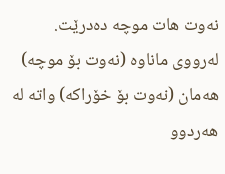نه‌وت هات موچه‌ ده‌درێت.
له‌رووی ماناوه‌ (نه‌وت بۆ موچه‌) هه‌مان (نه‌وت بۆ خۆراكه‌) واته‌ له‌ هه‌ردوو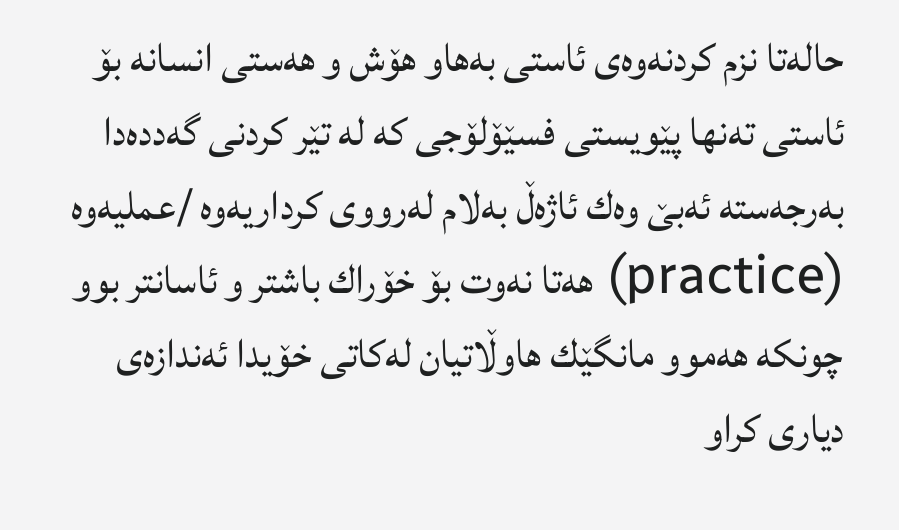حاله‌تا نزم كردنه‌وه‌ی‌ ئاستی‌ به‌هاو هۆش و هه‌ستی‌ انسانه‌ بۆ ئاستی‌ ته‌نها پێویستی‌ فسێۆلۆجی‌ كه‌ له‌ تێر كردنی‌ گه‌دده‌دا به‌رجه‌سته‌ ئه‌بێ وه‌ك ئاژه‌ڵ به‌لام له‌رووی كرداریه‌وه‌ /عملیه‌وه‌ (practice) هه‌تا نه‌وت بۆ خۆراك باشتر و ئاسانتر بوو چونكه‌ هه‌موو مانگێك هاوڵاتیان له‌كاتی خۆیدا ئه‌ندازه‌ی دیاری كراو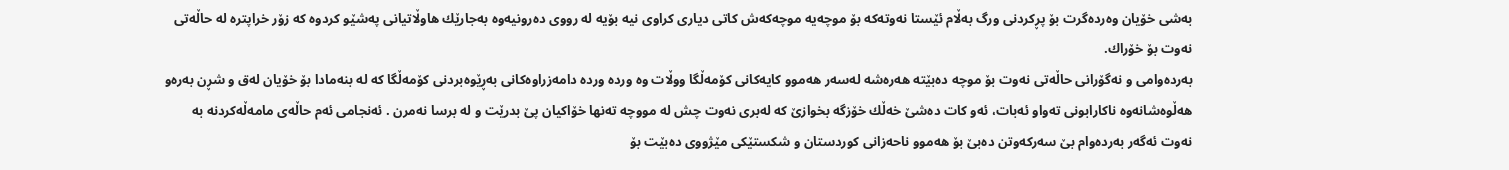به‌شی خۆیان وه‌رده‌گرت بۆ پڕكردنی ورگ به‌ڵام ئێستا نه‌وته‌كه‌ بۆ موچه‌یه‌ موچه‌كه‌ش كاتی دیاری كراوی نیه‌ بۆیه‌ له‌ رووی ده‌رونیه‌وه‌ به‌جارێك هاوڵاتیانی په‌شێو كردوه‌ كه‌ زۆر خراپتره‌ له‌ حاڵه‌تی نه‌وت بۆ خۆراك.
به‌رده‌وامی و نه‌گۆرانی حاڵه‌تی نه‌وت بۆ موچه‌ ده‌بێته‌ هه‌ره‌شه‌ له‌سه‌ر هه‌موو كایه‌كانی كۆمه‌ڵگا ووڵات وه‌ ورده‌ ورده‌ دامه‌زراوه‌كانی به‌ڕێوه‌بردنی كۆمه‌ڵگا كه‌ له‌ بنه‌مادا بۆ خۆیان له‌ق و شڕن به‌ره‌و هه‌ڵوه‌شانه‌وه‌ ناكارابونی‌ ته‌واو ئه‌بات، ئه‌و كات ده‌شێ خه‌ڵك خۆزگه‌ بخوازێ كه‌ له‌بری نه‌وت چش له‌ مووچه‌ ته‌نها خۆاكیان پێ بدرێت و له‌ برسا نه‌مرن . ئه‌نجامی ئه‌م حاڵه‌ی مامه‌ڵه‌كردنه‌ به‌ نه‌وت ئه‌گه‌ر به‌رده‌وام بێ سه‌ركه‌وتن ده‌بێ بۆ هه‌موو ناحه‌زانی كوردستان و شكستێكی مێژووی ده‌بێت بۆ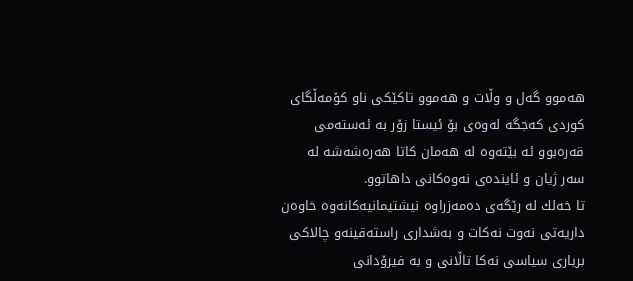هه‌موو گه‌ل و وڵات و هه‌موو تاكێكی ناو كۆمه‌ڵگای كوردی كه‌جگه‌ له‌وه‌ی‌ بۆ ئیستا زۆر به‌ ئه‌سته‌می‌ قه‌ره‌بوو ئه‌ بێته‌وه‌ له‌ هه‌مان كاتا هه‌ره‌شه‌شه‌ له‌ سه‌ر ژیان و ئاینده‌ی‌ نه‌وه‌كانی‌ داهاتوو.
تا خه‌لك له‌ رێگه‌ی‌ ده‌مه‌زراوه‌ نیشتیمانیه‌كانه‌وه‌ خاوه‌ن داریه‌تی‌ نه‌وت نه‌كات و به‌شداری‌ راسته‌قینه‌و چالاكی‌ بریاری‌ سیاسی‌ نه‌كا تاڵانی‌ و به‌ فیرۆدانی‌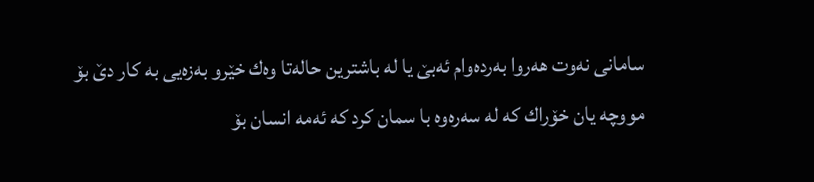سامانی‌ نه‌وت هه‌روا به‌رده‌وام ئه‌بێ یا له‌ باشترین حاله‌تا وه‌ك خێرو به‌زه‌یی به‌ كار دێ بۆ مووچه‌ یان خۆراك كه‌ له‌ سه‌ره‌وه‌ با سمان كرد كه‌ ئه‌مه‌ انسان بۆ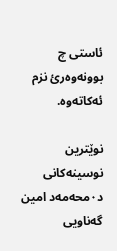ئاستی‌ چ بوونه‌وه‌رئ نزم ئه‌كاته‌وه‌.

نوێترین نوسینەکانی د٠محه‌مه‌د امين گه‌ناویی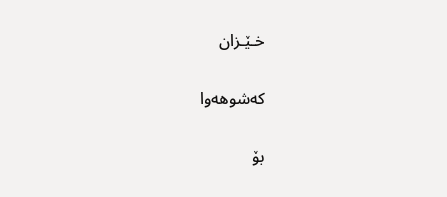خـێـزان

کەشوهەوا

بۆ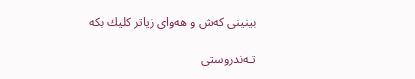بینینی كه‌ش و هه‌وای زیاتر كلیك بكه‌

تـه‌ندروستی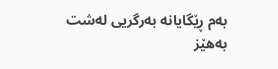به‌م ڕێگایانه‌ به‌رگریی‌ له‌شت به‌هێز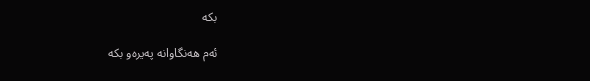بكه‌

ئه‌م هه‌نگاوانه‌ په‌یره‌و بكه‌